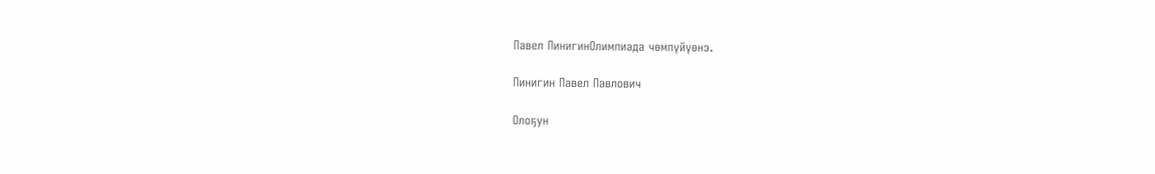Павел ПинигинОлимпиада чөмпүйүөнэ.

Пинигин Павел Павлович

Олоҕун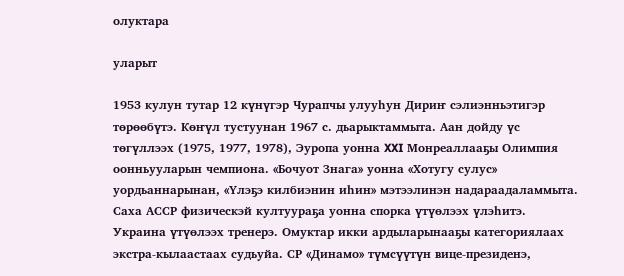олуктара

уларыт

1953 кулун тутар 12 күнүгэр Чурапчы улууһун Дириҥ сэлиэнньэтигэр төрөөбүтэ. Көҥүл тустуунан 1967 с. дьарыктаммыта. Аан дойду үс төгүллээх (1975, 1977, 1978), Эуропа уонна XXI Монреаллааҕы Олимпия оонньууларын чемпиона. «Бочуот Знага» уонна «Хотугу сулус» уордьаннарынан, «Үлэҕэ килбиэнин иһин» мэтээлинэн надараадаламмыта. Саха АССР физическэй култуураҕа уонна спорка үтүөлээх үлэһитэ. Украина үтүөлээх тренерэ. Омуктар икки ардыларынааҕы категориялаах экстра-кылаастаах судьуйа. СР «Динамо» түмсүүтүн вице-президенэ,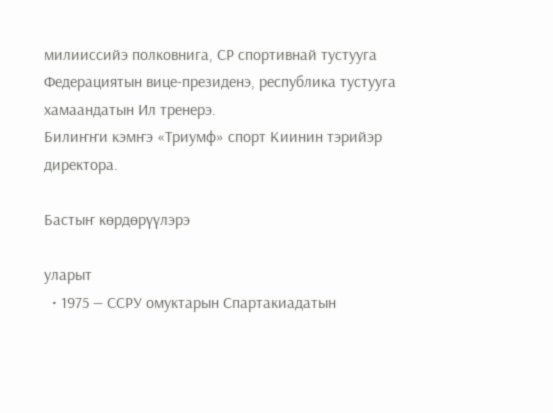милииссийэ полковнига, СР спортивнай тустууга Федерациятын вице-президенэ, республика тустууга хамаандатын Ил тренерэ.
Билиҥҥи кэмҥэ «Триумф» спорт Киинин тэрийэр директора.

Бастыҥ көрдөрүүлэрэ

уларыт
  • 1975 — ССРУ омуктарын Спартакиадатын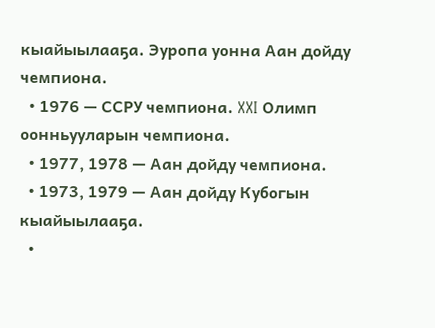кыайыылааҕа. Эуропа уонна Аан дойду чемпиона.
  • 1976 — ССРУ чемпиона. XXI Олимп оонньууларын чемпиона.
  • 1977, 1978 — Аан дойду чемпиона.
  • 1973, 1979 — Аан дойду Кубогын кыайыылааҕа.
  •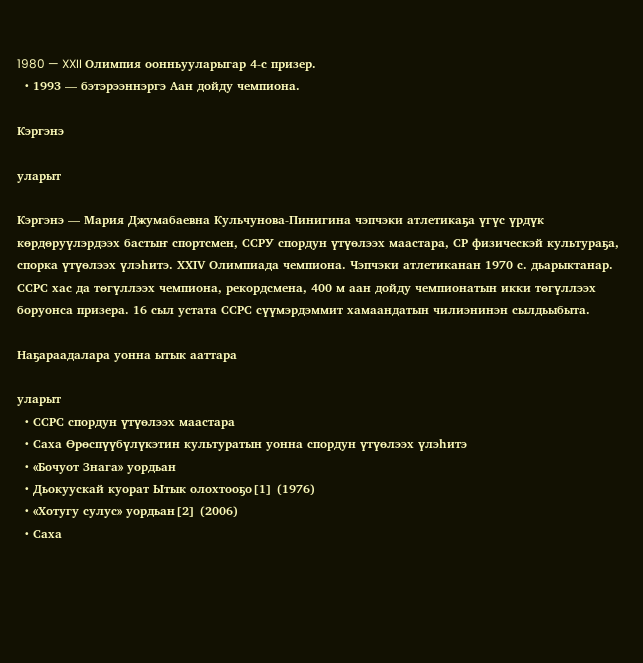1980 — XXII Олимпия оонньууларыгар 4-с призер.
  • 1993 — бэтэрээннэргэ Аан дойду чемпиона.

Кэргэнэ

уларыт

Кэргэнэ — Мария Джумабаевна Кульчунова-Пинигина чэпчэки атлетикаҕа үгүс үрдүк көрдөруүлэрдээх бастыҥ спортсмен, ССРУ спордун үтүөлээх маастара, СР физическэй культураҕа, спорка үтүөлээх үлэһитэ. ХХIV Олимпиада чемпиона. Чэпчэки атлетиканан 1970 с. дьарыктанар. ССРС хас да төгүллээх чемпиона, рекордсмена, 400 м аан дойду чемпионатын икки төгүллээх боруонса призера. 16 сыл устата ССРС сүүмэрдэммит хамаандатын чилиэнинэн сылдьыбыта.

Наҕараадалара уонна ытык ааттара

уларыт
  • ССРС спордун үтүөлээх маастара
  • Саха Өрөспүүбүлүкэтин культуратын уонна спордун үтүөлээх үлэһитэ
  • «Бочуот Знага» уордьан
  • Дьокуускай куорат Ытык олохтооҕо[1] (1976)
  • «Хотугу сулус» уордьан[2] (2006)
  • Саха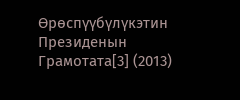Өрөспүүбүлүкэтин Президенын Грамотата[3] (2013)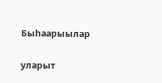Быһаарыылар

уларыт